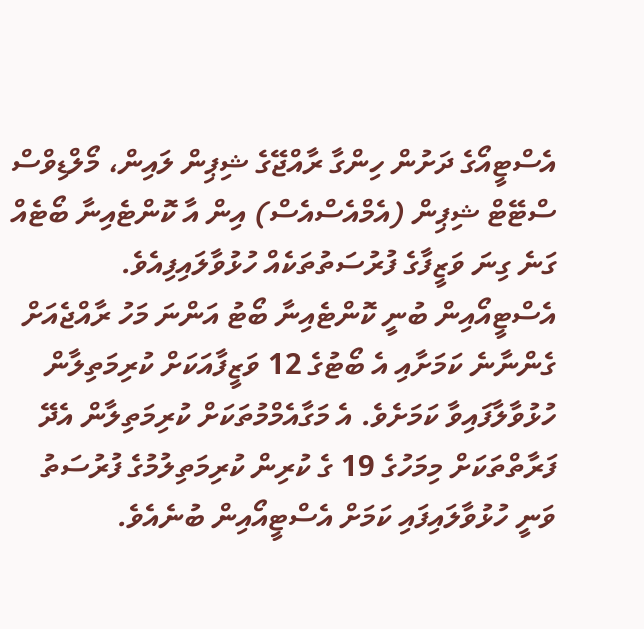އެސްޓީއޯގެ ދަށުން ހިންގާ ރާއްޖޭގެ ޝިޕިން ލައިން، މޯލްޑިވްސް ސްޓޭޓް ޝިޕިން (އެމްއެސްއެސް) އިން އާ ކޮންޓެއިނާ ބޯޓެއް ގަނެ ގިނަ ވަޒީފާގެ ފުރުސަތުތަކެއް ހުޅުވާލައިފިއެވެ.
އެސްޓީއޯއިން ބުނީ ކޮންޓެއިނާ ބޯޓު އަންނަ މަހު ރާއްޖެއަށް ގެންނާނެ ކަމަށާއި އެ ބޯޓުގެ 12 ވަޒީފާއަކަށް ކުރިމަތިލާން ހުޅުވާލާފައިވާ ކަމަށެވެ. އެ މަގާއެމްމުތަކަށް ކުރިމަތިލާން އެދޭ ފަރާތްތަކަށް މިމަހުގެ 19 ގެ ކުރިން ކުރިމަތިލުމުގެ ފުރުސަތު ވަނީ ހުޅުވާލައިފައި ކަމަށް އެސްޓީއޯއިން ބުނެއެވެ.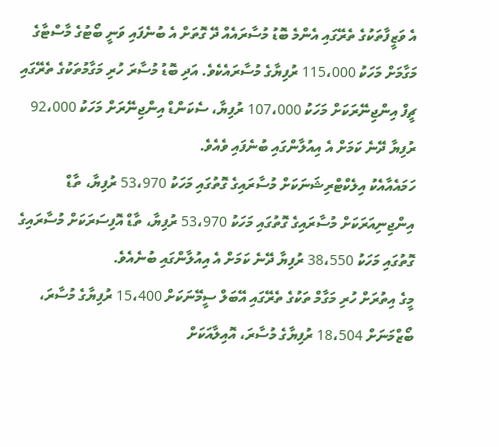އެ ވަޒީފާތަކުގެ ތެރޭގައި އެންމެ ބޮޑު މުސާރައެއް ދޭ ގޮތަށް އެ ބުނެފައި ވަނީ ބޯޓުގެ މާސްޓާގެ މަގާމަށް މަހަކު 115،000 ރުފިޔާގެ މުސާރައެކެވެ. އަދި ބޮޑު މުސާރަ ހުރި މަގާމުތަކުގެ ތެރޭގައި ޗީފް އިންޖިނޭރަކަށް މަހަކު 107،000 ރުފިޔާ، ސެކަންޑް އިންޖިނޭރަށް މަހަކު 92،000 ރުފިޔާ ދޭނެ ކަމަށް އެ އިއުލާންގައި ބުނެފައި ވެއެވެ.
ހަމައެއާއެކު އިލެކްޓްރިޝަނަކަށް މުސާރައިގެ ގޮތުގައި މަހަކު 53،970 ރުފިޔާ، ތާޑް އިންޖިނިއަރަކަށް މުސާރައިގެ ގޮތުގައި މަހަކު 53،970 ރުފިޔާ، ތާޑް އޮފިސަރަކަށް މުސާރައިގެ ގޮތުގައި މަހަކު 38،550 ރުފިޔާ ދޭނެ ކަމަށް އެ އިއުލާންގައި ބުނެއެވެ.
މީގެ އިތުރަށް ހުރި މަގާމް ތަކުގެ ތެރޭގައި އޭބަލް ސީމޭނަކަށް 15،400 ރުފިޔާގެ މުސާރަ، ބޯޒްމަނަށް 18،504 ރުފިޔާގެ މުސާރަ، އޮއިލާއަކަށް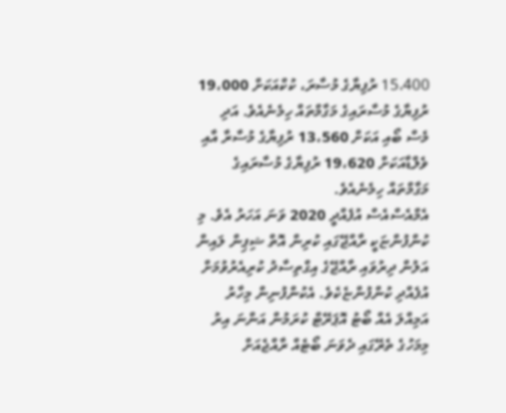15،400 ރުފިޔާގެ މުސާރަ، ކުކްއަކަށް 19،000 ރުފިޔާގެ މުސާރައިގެ މަގާމްތައް ހިމެނެއެވެ. އަދި މެސް ބޯއި އަކަށް 13،560 ރުފިޔާގެ މުސާރާ އާއި ވެލްޑާއަކަށް 19،620 ރުފިޔާގެ މުސާރައިގެ މަގާމްތައް ހިމެނެއެވެ.
އެމްއެސްއެސް އުފެއްދީ 2020 ވަނަ އަހަރު އެވެ. މި ކުންފުންޏަކީ ރާއްޖޭގައި ކުރިން އޮތް ޝިޕިން ލައިން އަލުން ދިރުވައި ރާއްޖޭގެ އިގްތިސާދު ކުރިއެރުވުމަށް އުފެއްދި ކުންފުންޏެކެވެ. އެކުންފުނިން މިހާރު އަމިއްލަ އެއް ބޯޓު އޮޕަރޭޓް ކުރަމުން އަންނަ އިރު މިމަހުގެ ތެރޭގައި ދެވަނަ ބޯޓެއް ރާއްޖެއަށް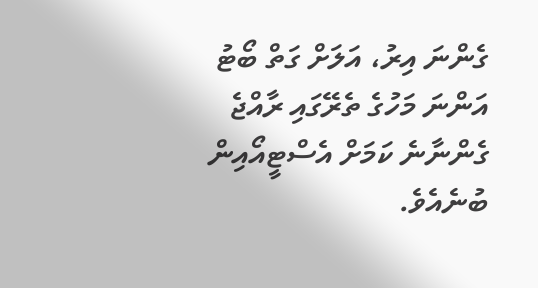ގެންނަ އިރު، އަލަށް ގަތް ބޯޓު އަންނަ މަހުގެ ތެރޭގައި ރާއްޖެ ގެންނާނެ ކަމަށް އެސްޓީއޯއިން ބުނެއެވެ.